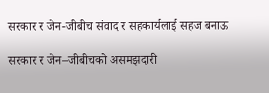सरकार र जेन-जीबीच संवाद र सहकार्यलाई सहज बनाऊ

सरकार र जेन–जीबीचको असमझदारी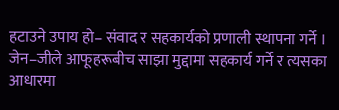हटाउने उपाय हो– संवाद र सहकार्यको प्रणाली स्थापना गर्ने । जेन–जीले आफूहरूबीच साझा मुद्दामा सहकार्य गर्ने र त्यसका आधारमा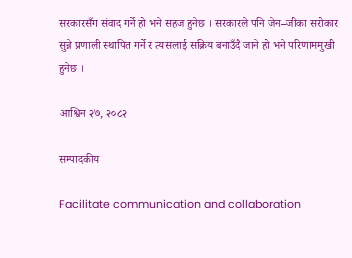सरकारसँग संवाद गर्ने हो भने सहज हुनेछ । सरकारले पनि जेन–जीका सरोकार सुन्ने प्रणाली स्थापित गर्ने र त्यसलाई सक्रिय बनाउँदै जाने हो भने परिणाममुखी हुनेछ ।

आश्विन २७, २०८२

सम्पादकीय

Facilitate communication and collaboration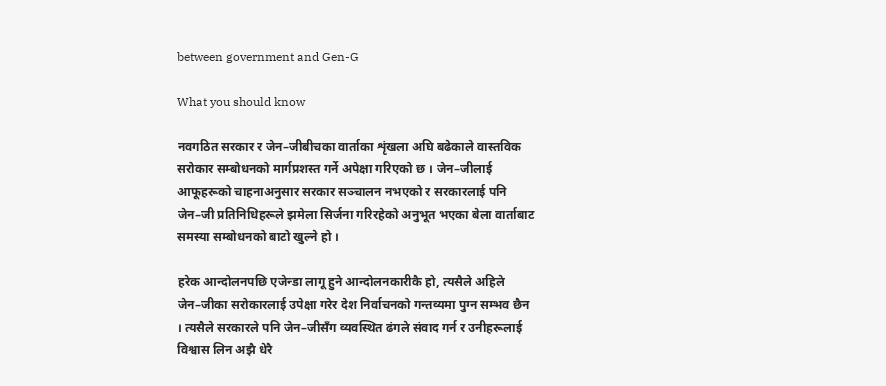between government and Gen-G

What you should know

नवगठित सरकार र जेन–जीबीचका वार्ताका शृंखला अघि बढेकाले वास्तविक सरोकार सम्बोधनको मार्गप्रशस्त गर्ने अपेक्षा गरिएको छ । जेन–जीलाई आफूहरूको चाहनाअनुसार सरकार सञ्चालन नभएको र सरकारलाई पनि जेन–जी प्रतिनिधिहरूले झमेला सिर्जना गरिरहेको अनुभूत भएका बेला वार्ताबाट समस्या सम्बोधनको बाटो खुल्ने हो ।

हरेक आन्दोलनपछि एजेन्डा लागू हुने आन्दोलनकारीकै हो, त्यसैले अहिले जेन–जीका सरोकारलाई उपेक्षा गरेर देश निर्वाचनको गन्तव्यमा पुग्न सम्भव छैन । त्यसैले सरकारले पनि जेन–जीसँग व्यवस्थित ढंगले संवाद गर्न र उनीहरूलाई विश्वास लिन अझै धेरै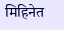मिहिनेत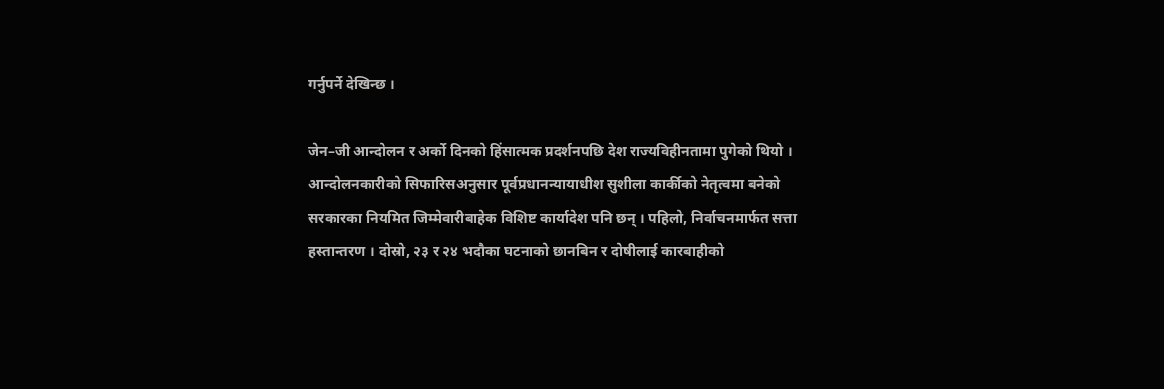गर्नुपर्ने देखिन्छ ।

जेन–जी आन्दोलन र अर्को दिनको हिंसात्मक प्रदर्शनपछि देश राज्यविहीनतामा पुगेको थियो । आन्दोलनकारीको सिफारिसअनुसार पूर्वप्रधानन्यायाधीश सुशीला कार्कीको नेतृत्वमा बनेको सरकारका नियमित जिम्मेवारीबाहेक विशिष्ट कार्यादेश पनि छन् । पहिलो, निर्वाचनमार्फत सत्ता हस्तान्तरण । दोस्रो, २३ र २४ भदौका घटनाको छानबिन र दोषीलाई कारबाहीको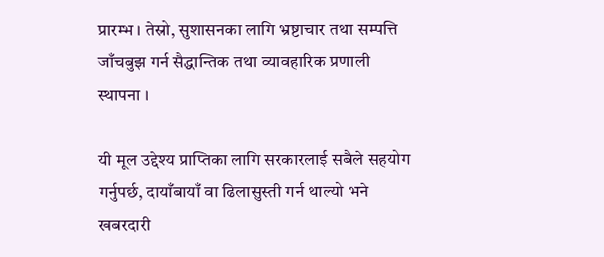प्रारम्भ । तेस्रो, सुशासनका लागि भ्रष्टाचार तथा सम्पत्ति जाँचबुझ गर्न सैद्धान्तिक तथा व्यावहारिक प्रणाली स्थापना ।

यी मूल उद्देश्य प्राप्तिका लागि सरकारलाई सबैले सहयोग गर्नुपर्छ, दायाँबायाँ वा ढिलासुस्ती गर्न थाल्यो भने खबरदारी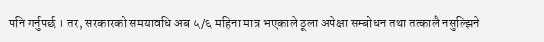पनि गर्नुपर्छ । तर, सरकारको समयावधि अब ५/६ महिना मात्र भएकाले ठूला अपेक्षा सम्बोधन तथा तत्कालै नसुल्झिने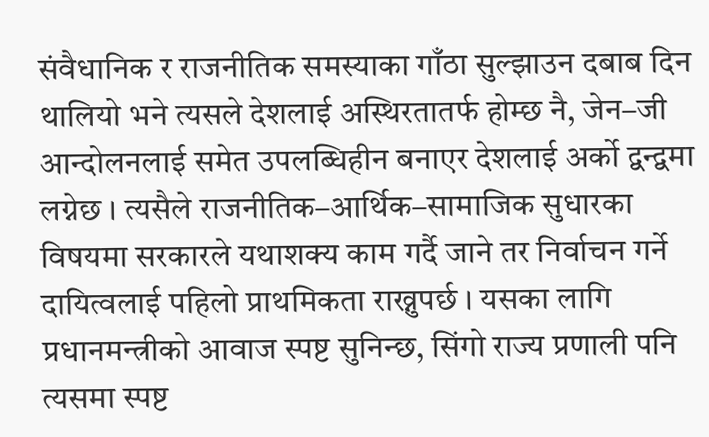संवैधानिक र राजनीतिक समस्याका गाँठा सुल्झाउन दबाब दिन थालियो भने त्यसले देशलाई अस्थिरतातर्फ होम्छ नै, जेन–जी आन्दोलनलाई समेत उपलब्धिहीन बनाएर देशलाई अर्को द्वन्द्वमा लग्नेछ । त्यसैले राजनीतिक–आर्थिक–सामाजिक सुधारका विषयमा सरकारले यथाशक्य काम गर्दै जाने तर निर्वाचन गर्ने दायित्वलाई पहिलो प्राथमिकता राख्नुपर्छ । यसका लागि प्रधानमन्त्रीको आवाज स्पष्ट सुनिन्छ, सिंगो राज्य प्रणाली पनि त्यसमा स्पष्ट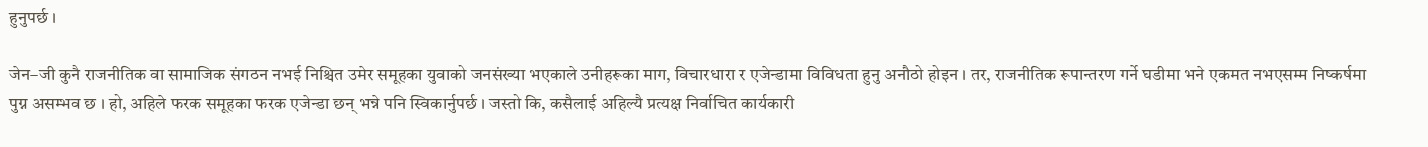हुनुपर्छ ।

जेन–जी कुनै राजनीतिक वा सामाजिक संगठन नभई निश्चित उमेर समूहका युवाको जनसंख्या भएकाले उनीहरूका माग, विचारधारा र एजेन्डामा विविधता हुनु अनौठो होइन । तर, राजनीतिक रूपान्तरण गर्ने घडीमा भने एकमत नभएसम्म निष्कर्षमा पुग्न असम्भव छ । हो, अहिले फरक समूहका फरक एजेन्डा छन् भन्ने पनि स्विकार्नुपर्छ । जस्तो कि, कसैलाई अहिल्यै प्रत्यक्ष निर्वाचित कार्यकारी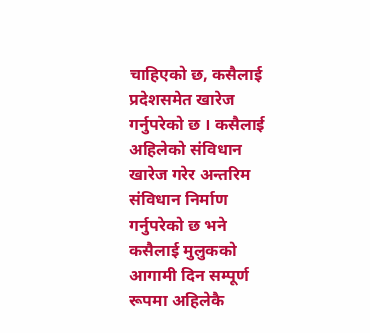चाहिएको छ, कसैलाई प्रदेशसमेत खारेज गर्नुपरेको छ । कसैलाई अहिलेको संविधान खारेज गरेर अन्तरिम संविधान निर्माण गर्नुपरेको छ भने कसैलाई मुलुकको आगामी दिन सम्पूर्ण रूपमा अहिलेकै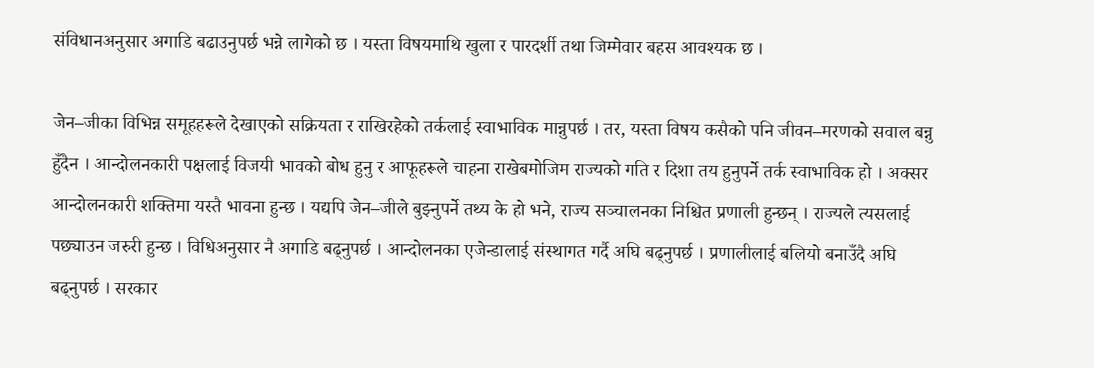संविधानअनुसार अगाडि बढाउनुपर्छ भन्ने लागेको छ । यस्ता विषयमाथि खुला र पारदर्शी तथा जिम्मेवार बहस आवश्यक छ ।

जेन–जीका विभिन्न समूहहरूले देखाएको सक्रियता र राखिरहेको तर्कलाई स्वाभाविक मान्नुपर्छ । तर, यस्ता विषय कसैको पनि जीवन–मरणको सवाल बन्नु हुँदैन । आन्दोलनकारी पक्षलाई विजयी भावको बोध हुनु र आफूहरूले चाहना राखेबमोजिम राज्यको गति र दिशा तय हुनुपर्ने तर्क स्वाभाविक हो । अक्सर आन्दोलनकारी शक्तिमा यस्तै भावना हुन्छ । यद्यपि जेन–जीले बुझ्नुपर्ने तथ्य के हो भने, राज्य सञ्चालनका निश्चित प्रणाली हुन्छन् । राज्यले त्यसलाई पछ्याउन जरुरी हुन्छ । विधिअनुसार नै अगाडि बढ्नुपर्छ । आन्दोलनका एजेन्डालाई संस्थागत गर्दै अघि बढ्नुपर्छ । प्रणालीलाई बलियो बनाउँदै अघि बढ्नुपर्छ । सरकार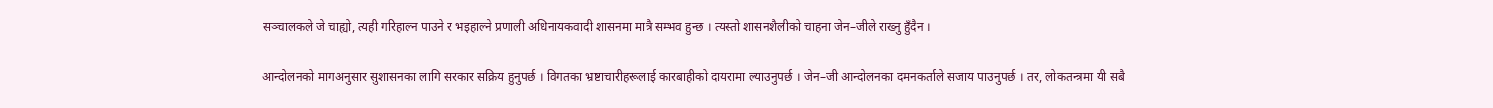सञ्चालकले जे चाह्यो, त्यही गरिहाल्न पाउने र भइहाल्ने प्रणाली अधिनायकवादी शासनमा मात्रै सम्भव हुन्छ । त्यस्तो शासनशैलीको चाहना जेन–जीले राख्नु हुँदैन ।

आन्दोलनको मागअनुसार सुशासनका लागि सरकार सक्रिय हुनुपर्छ । विगतका भ्रष्टाचारीहरूलाई कारबाहीको दायरामा ल्याउनुपर्छ । जेन–जी आन्दोलनका दमनकर्ताले सजाय पाउनुपर्छ । तर, लोकतन्त्रमा यी सबै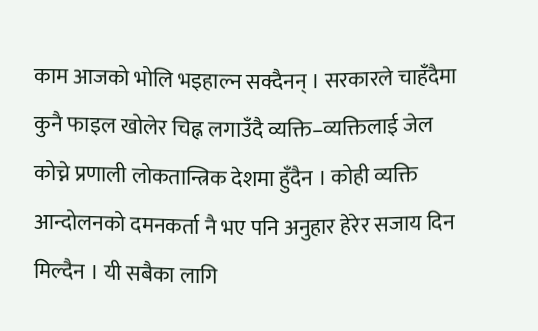काम आजको भोलि भइहाल्न सक्दैनन् । सरकारले चाहँदैमा कुनै फाइल खोलेर चिह्न लगाउँदै व्यक्ति–व्यक्तिलाई जेल कोच्ने प्रणाली लोकतान्त्रिक देशमा हुँदैन । कोही व्यक्ति आन्दोलनको दमनकर्ता नै भए पनि अनुहार हेरेर सजाय दिन मिल्दैन । यी सबैका लागि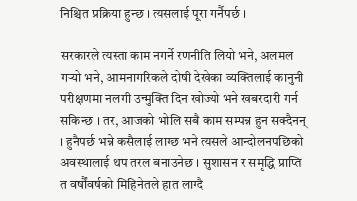निश्चित प्रक्रिया हुन्छ । त्यसलाई पूरा गर्नैपर्छ ।

सरकारले त्यस्ता काम नगर्ने रणनीति लियो भने, अलमल गर्‍यो भने, आमनागरिकले दोषी देखेका व्यक्तिलाई कानुनी परीक्षणमा नलगी उन्मुक्ति दिन खोज्यो भने खबरदारी गर्न सकिन्छ । तर, आजको भोलि सबै काम सम्पन्न हुन सक्दैनन् । हुनैपर्छ भन्ने कसैलाई लाग्छ भने त्यसले आन्दोलनपछिको अवस्थालाई थप तरल बनाउनेछ । सुशासन र समृद्धि प्राप्ति त वर्षौंवर्षको मिहिनेतले हात लाग्दै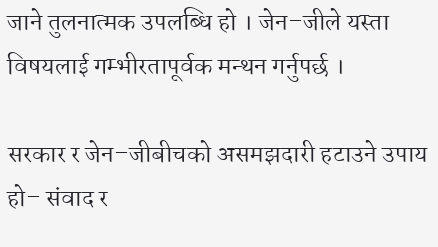जाने तुलनात्मक उपलब्धि हो । जेन–जीले यस्ता विषयलाई गम्भीरतापूर्वक मन्थन गर्नुपर्छ ।

सरकार र जेन–जीबीचको असमझदारी हटाउने उपाय हो– संवाद र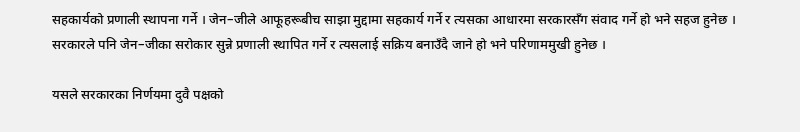सहकार्यको प्रणाली स्थापना गर्ने । जेन–जीले आफूहरूबीच साझा मुद्दामा सहकार्य गर्ने र त्यसका आधारमा सरकारसँग संवाद गर्ने हो भने सहज हुनेछ । सरकारले पनि जेन–जीका सरोकार सुन्ने प्रणाली स्थापित गर्ने र त्यसलाई सक्रिय बनाउँदै जाने हो भने परिणाममुखी हुनेछ ।

यसले सरकारका निर्णयमा दुवै पक्षको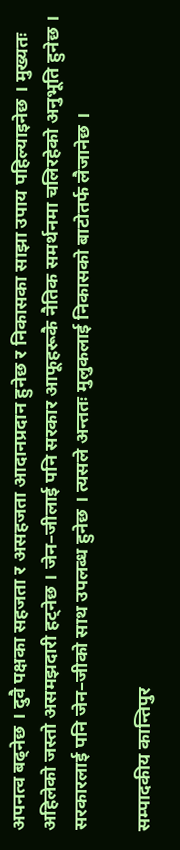अपनत्व बढ्नेछ । दुवै पक्षका सहजता र असहजता आदानप्रदान हुनेछ र निकासका साझा उपाय पहिल्याइनेछ । मुख्यतः अहिलेको जस्तो असमझदारी हट्नेछ । जेन–जीलाई पनि सरकार आफूहरूकै नैतिक समर्थनमा चलिरहेको अनुभूति हुनेछ । सरकारलाई पनि जेन–जीको साथ उपलब्ध हुनेछ । त्यसले अन्ततः मुलुकलाई निकासको बाटोतर्फ लैजानेछ ।

सम्पादकीय कान्तिपुर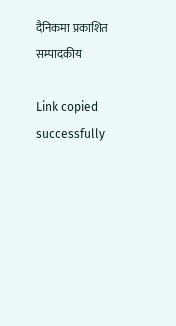दैनिकमा प्रकाशित सम्पादकीय

Link copied successfully